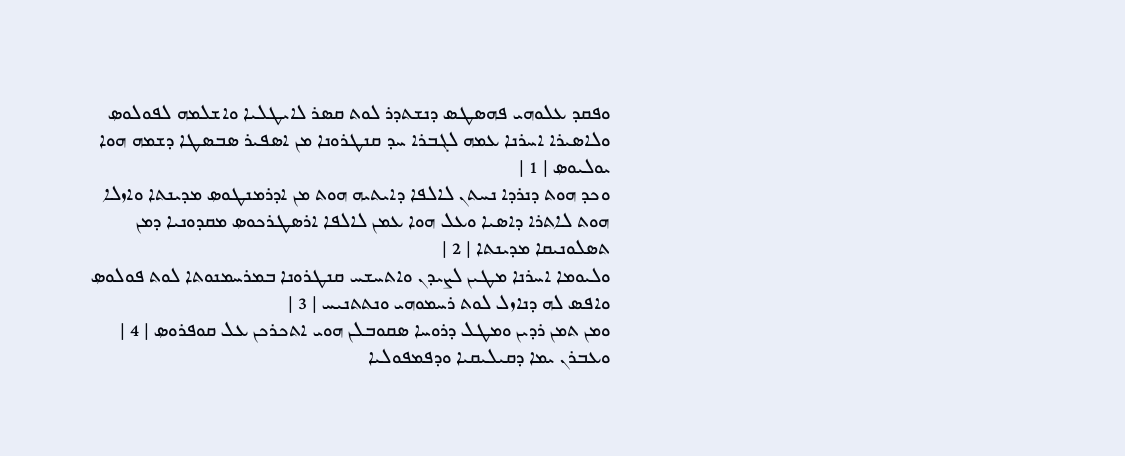ܘܦܩܕ ܥܠܘܗܝ ܦܗܤܛܤ ܕܢܫܬܕܪ ܠܘܬ ܩܤܪ ܠܐܝܛܠܝܐ ܘܐܫܠܡܗ ܠܦܘܠܘܤ ܘܠܐܤܝܪܐ ܐܚܪܢܐ ܥܡܗ ܠܓܒܪܐ ܚܕ ܩܢܛܪܘܢܐ ܡܢ ܐܤܦܝܪ ܤܒܤܛܐ ܕܫܡܗ ܗܘܐ ܝܘܠܝܘܤ | 1 |
ܘܟܕ ܗܘܬ ܕܢܪܕܐ ܢܚܬܢ ܠܐܠܦܐ ܕܐܝܬܝܗ ܗܘܬ ܡܢ ܐܕܪܡܢܛܘܤ ܡܕܝܢܬܐ ܘܐܙܠܐ ܗܘܬ ܠܐܬܪܐ ܕܐܤܝܐ ܘܥܠ ܗܘܐ ܥܡܢ ܠܐܠܦܐ ܐܪܤܛܪܟܘܤ ܡܩܕܘܢܝܐ ܕܡܢ ܬܤܠܘܢܝܩܐ ܡܕܝܢܬܐ | 2 |
ܘܠܝܘܡܐ ܐܚܪܢܐ ܡܛܝܢ ܠܨܝܕܢ ܘܐܬܚܫܚ ܩܢܛܪܘܢܐ ܒܡܪܚܡܢܘܬܐ ܠܘܬ ܦܘܠܘܤ ܘܐܦܤ ܠܗ ܕܢܐܙܠ ܠܘܬ ܪܚܡܘܗܝ ܘܢܬܬܢܝܚ | 3 |
ܘܡܢ ܬܡܢ ܪܕܝܢ ܘܡܛܠ ܕܪܘܚܐ ܤܩܘܒܠܢ ܗܘܝ ܐܬܟܪܟܢ ܥܠ ܩܘܦܪܘܤ | 4 |
ܘܥܒܪܢ ܝܡܐ ܕܩܝܠܝܩܝܐ ܘܕܦܡܦܘܠܝܐ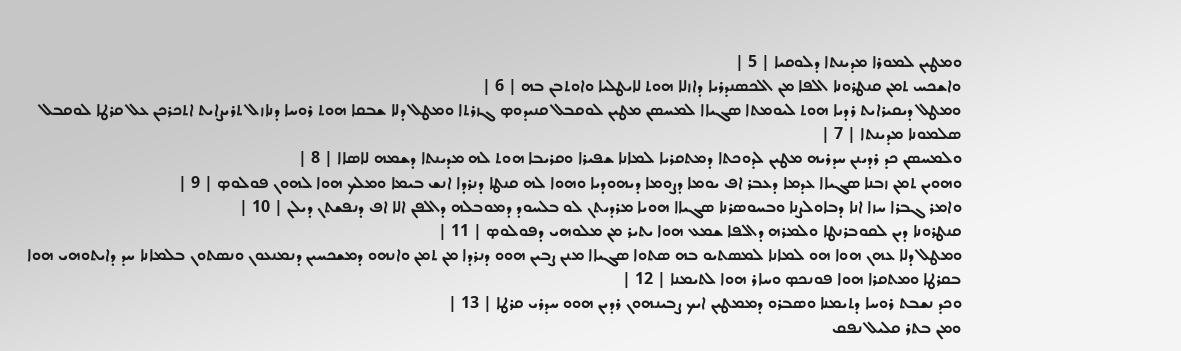ܘܡܛܝܢ ܠܡܘܪܐ ܡܕܝܢܬܐ ܕܠܘܩܝܐ | 5 |
ܘܐܫܟܚ ܬܡܢ ܩܢܛܪܘܢܐ ܐܠܦܐ ܡܢ ܐܠܟܤܢܕܪܝܐ ܕܐܙܠܐ ܗܘܬ ܠܐܝܛܠܝܐ ܘܐܘܬܒܢ ܒܗ | 6 |
ܘܡܛܠ ܕܝܩܝܪܐܝܬ ܪܕܝܐ ܗܘܬ ܠܝܘܡܬܐ ܤܓܝܐܐ ܠܡܚܤܢ ܡܛܝܢ ܠܘܩܒܠ ܩܢܝܕܘܤ ܓܙܪܬܐ ܘܡܛܠ ܕܠܐ ܫܒܩܐ ܗܘܬ ܪܘܚܐ ܕܢܐܙܠ ܬܪܝܨܐܝܬ ܐܬܟܪܟܢ ܥܠ ܩܪܛܐ ܠܘܩܒܠ ܤܠܡܘܢܐ ܡܕܝܢܬܐ | 7 |
ܘܠܡܚܤܢ ܟܕ ܪܕܝܢܢ ܚܕܪܝܗ ܡܛܝܢ ܠܕܘܟܬܐ ܕܡܬܩܪܝܐ ܠܡܐܢܐ ܫܦܝܪܐ ܘܩܪܝܒܐ ܗܘܬ ܠܗ ܡܕܝܢܬܐ ܕܫܡܗ ܠܐܤܐܐ | 8 |
ܘܗܘܝܢ ܬܡܢ ܙܒܢܐ ܤܓܝܐܐ ܥܕܡܐ ܕܥܒܪ ܐܦ ܝܘܡܐ ܕܨܘܡܐ ܕܝܗܘܕܝܐ ܘܗܘܐ ܠܗ ܩܢܛܐ ܕܢܪܕܐ ܐܢܫ ܒܝܡܐ ܘܡܠܟ ܗܘܐ ܠܗܘܢ ܦܘܠܘܤ | 9 |
ܘܐܡܪ ܓܒܪܐ ܚܙܐ ܐܢܐ ܕܒܐܘܠܨܢܐ ܘܒܚܘܤܪܢܐ ܤܓܝܐܐ ܗܘܝܐ ܡܪܕܝܬܢ ܠܘ ܒܠܚܘܕ ܕܡܘܒܠܗ ܕܐܠܦܢ ܐܠܐ ܐܦ ܕܢܦܫܬܢ ܕܝܠܢ | 10 |
ܩܢܛܪܘܢܐ ܕܝܢ ܠܩܘܒܪܢܛܐ ܘܠܡܪܗ ܕܐܠܦܐ ܫܡܥ ܗܘܐ ܝܬܝܪ ܡܢ ܡܠܘܗܝ ܕܦܘܠܘܤ | 11 |
ܘܡܛܠ ܕܠܐ ܥܗܢ ܗܘܐ ܗܘ ܠܡܐܢܐ ܠܡܤܬܝܘ ܒܗ ܤܬܘܐ ܤܓܝܐܐ ܡܢܢ ܨܒܝܢ ܗܘܘ ܕܢܪܕܐ ܡܢ ܬܡܢ ܘܐܢܗܘ ܕܡܫܟܚܝܢ ܕܢܡܢܥܘܢ ܘܢܤܬܘܢ ܒܠܡܐܢܐ ܚܕ ܕܐܝܬܘܗܝ ܗܘܐ ܒܩܪܛܐ ܘܡܬܩܪܐ ܗܘܐ ܦܘܢܟܤ ܘܚܐܪ ܗܘܐ ܠܬܝܡܢܐ | 12 |
ܘܟܕ ܢܫܒܬ ܪܘܚܐ ܕܬܝܡܢܐ ܘܤܒܪܘ ܕܡܡܛܝܢ ܐܝܟ ܨܒܝܢܗܘܢ ܪܕܝܢ ܗܘܘ ܚܕܪܝ ܩܪܛܐ | 13 |
ܘܡܢ ܒܬܪ ܩܠܝܠ ܢܦܩ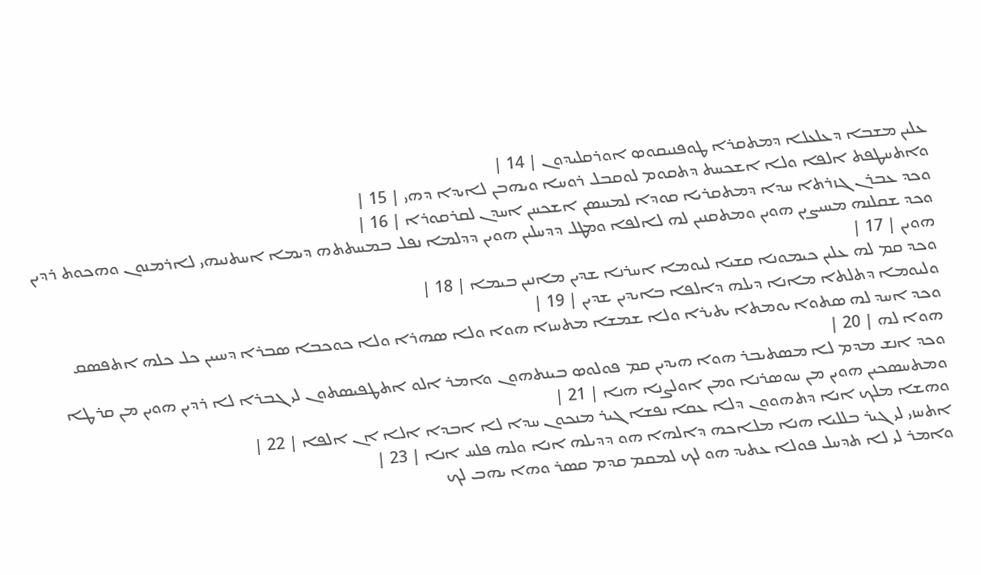ܥܠܝܢ ܡܫܒܐ ܕܥܠܥܠܐ ܕܡܬܩܪܐ ܛܘܦܢܝܩܘܤ ܐܘܪܩܠܝܕܘܢ | 14 |
ܘܐܬܚܛܦܬ ܐܠܦܐ ܘܠܐ ܐܫܟܚܬ ܕܬܩܘܡ ܠܘܩܒܠ ܪܘܚܐ ܘܝܗܒܢ ܠܐܝܕܐ ܕܗܝ | 15 |
ܘܟܕ ܥܒܪܢ ܓܙܪܬܐ ܚܕܐ ܕܡܬܩܪܝܐ ܩܘܕܐ ܠܡܚܤܢ ܐܫܟܚܢ ܐܚܕܢ ܠܩܪܩܘܪܐ | 16 |
ܘܟܕ ܫܩܠܢܗ ܡܚܝܨܝܢ ܗܘܝܢ ܘܡܬܩܢܝܢ ܠܗ ܠܐܠܦܐ ܘܡܛܠ ܕܕܚܠܝܢ ܗܘܝܢ ܕܕܠܡܐ ܢܦܠ ܒܡܚܬܬܗ ܕܝܡܐ ܐܚܬܢܝܗܝ ܠܐܪܡܢܘܢ ܘܗܟܘܬ ܪܕܝܢ ܗܘܝܢ | 17 |
ܘܟܕ ܩܡ ܠܗ ܥܠܝܢ ܟܝܡܘܢܐ ܩܫܝܐ ܠܝܘܡܐ ܐܚܪܢܐ ܫܕܝܢ ܡܐܢܝܢ ܒܝܡܐ | 18 |
ܘܠܝܘܡܐ ܕܬܠܬܐ ܡܐܢܐ ܕܝܠܗ ܕܐܠܦܐ ܒܐܝܕܝܢ ܫܕܝܢ | 19 |
ܘܟܕ ܐܚܕ ܠܗ ܤܬܘܐ ܝܘܡܬܐ ܝܬܝܪܐ ܘܠܐ ܫܡܫܐ ܡܬܚܙܐ ܗܘܐ ܘܠܐ ܤܗܪܐ ܘܠܐ ܟܘܟܒܐ ܤܒܪܐ ܕܚܝܝܢ ܟܠ ܟܠܗ ܐܬܦܤܩ ܗܘܐ ܠܗ | 20 |
ܘܟܕ ܐܢܫ ܡܕܡ ܠܐ ܡܤܬܝܒܪ ܗܘܐ ܗܝܕܝܢ ܩܡ ܦܘܠܘܤ ܒܝܢܬܗܘܢ ܘܐܡܪ ܐܠܘ ܐܬܛܦܝܤܬܘܢ ܠܝ ܓܒܪܐ ܠܐ ܪܕܝܢ ܗܘܝܢ ܡܢ ܩܪܛܐ ܘܡܬܚܤܟܝܢ ܗܘܝܢ ܡܢ ܚܘܤܪܢܐ ܘܡܢ ܐܘܠܨܢܐ ܗܢܐ | 21 |
ܘܗܫܐ ܡܠܟ ܐܢܐ ܕܬܗܘܘܢ ܕܠܐ ܥܩܐ ܢܦܫܐ ܓܝܪ ܡܢܟܘܢ ܚܕܐ ܠܐ ܐܒܕܐ ܐܠܐ ܐܢ ܐܠܦܐ | 22 |
ܐܬܚܙܝ ܠܝ ܓܝܪ ܒܠܠܝܐ ܗܢܐ ܡܠܐܟܗ ܕܐܠܗܐ ܗܘ ܕܕܝܠܗ ܐܢܐ ܘܠܗ ܦܠܚ ܐܢܐ | 23 |
ܘܐܡܪ ܠܝ ܠܐ ܬܕܚܠ ܦܘܠܐ ܥܬܝܕ ܗܘ ܠܟ ܠܡܩܡ ܩܕܡ ܩܤܪ ܘܗܐ ܝܗܒ ܠܟ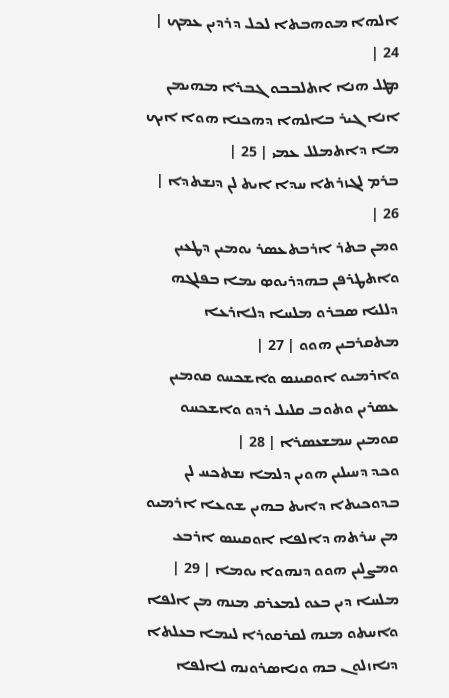ܐܠܗܐ ܡܘܗܒܬܐ ܠܟܠ ܕܪܕܝܢ ܥܡܟ | 24 |
ܡܛܠ ܗܢܐ ܐܬܠܒܒܘ ܓܒܪܐ ܡܗܝܡܢ ܐܢܐ ܓܝܪ ܒܐܠܗܐ ܕܗܟܢܐ ܗܘܐ ܐܝܟ ܡܐ ܕܐܬܡܠܠ ܥܡܝ | 25 |
ܒܪܡ ܠܓܙܪܬܐ ܚܕܐ ܐܝܬ ܠܢ ܕܢܫܬܕܐ | 26 |
ܘܡܢ ܒܬܪ ܐܪܒܬܥܤܪ ܝܘܡܝܢ ܕܛܥܝܢ ܘܐܬܛܪܦܢ ܒܗܕܪܝܘܤ ܝܡܐ ܒܦܠܓܗ ܕܠܠܝܐ ܤܒܪܘ ܡܠܚܐ ܕܠܐܪܥܐ ܡܬܩܪܒܝܢ ܗܘܘ | 27 |
ܘܐܪܡܝܘ ܐܘܩܝܢܤ ܘܐܫܟܚܘ ܩܘܡܝܢ ܥܤܪܝܢ ܘܬܘܒ ܩܠܝܠ ܪܕܘ ܘܐܫܟܚܘ ܩܘܡܝܢ ܚܡܫܥܤܪܐ | 28 |
ܘܟܕ ܕܚܝܠܝܢ ܗܘܝܢ ܕܠܡܐ ܢܫܬܟܚ ܠܢ ܒܕܘܟܝܬܐ ܕܐܝܬ ܒܗܝܢ ܫܘܥܐ ܐܪܡܝܘ ܡܢ ܚܪܬܗ ܕܐܠܦܐ ܐܘܩܝܢܤ ܐܪܒܥ ܘܡܨܠܝܢ ܗܘܘ ܕܢܗܘܐ ܝܘܡܐ | 29 |
ܡܠܚܐ ܕܝܢ ܒܥܘ ܠܡܥܪܩ ܡܢܗ ܡܢ ܐܠܦܐ ܘܐܚܬܘ ܡܢܗ ܠܩܪܩܘܪܐ ܠܝܡܐ ܒܥܠܬܐ ܕܢܐܙܠܘܢ ܒܗ ܘܢܐܤܪܘܢܗ ܠܐܠܦܐ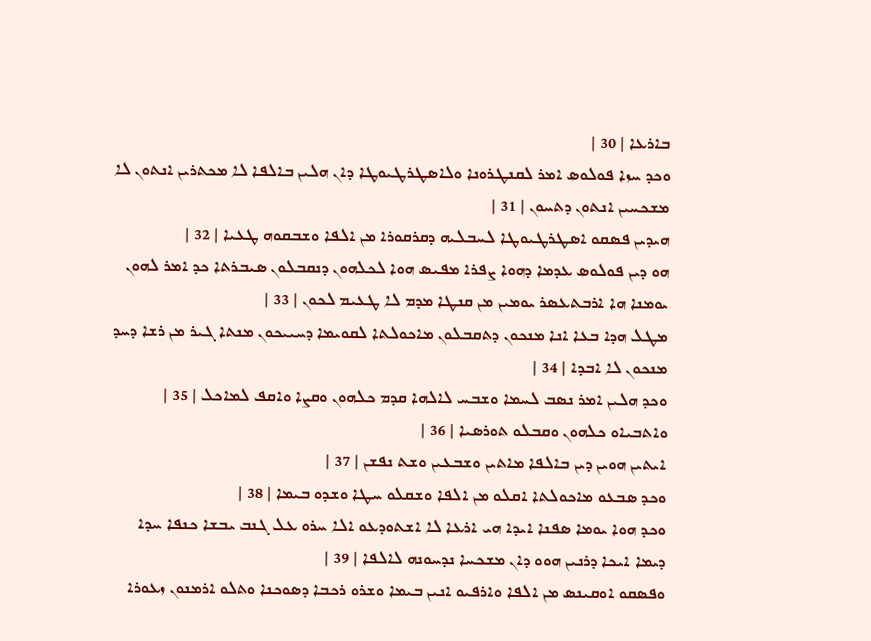ܒܐܪܥܐ | 30 |
ܘܟܕ ܚܙܐ ܦܘܠܘܤ ܐܡܪ ܠܩܢܛܪܘܢܐ ܘܠܐܤܛܪܛܝܘܛܐ ܕܐܢ ܗܠܝܢ ܒܐܠܦܐ ܠܐ ܡܟܬܪܝܢ ܐܢܬܘܢ ܠܐ ܡܫܟܚܝܢ ܐܢܬܘܢ ܕܬܚܘܢ | 31 |
ܗܝܕܝܢ ܦܤܩܘ ܐܤܛܪܛܝܘܛܐ ܠܚܒܠܝܗ ܕܩܪܩܘܪܐ ܡܢ ܐܠܦܐ ܘܫܒܩܘܗ ܛܥܝܐ | 32 |
ܗܘ ܕܝܢ ܦܘܠܘܤ ܥܕܡܐ ܕܗܘܐ ܨܦܪܐ ܡܦܝܤ ܗܘܐ ܠܟܠܗܘܢ ܕܢܩܒܠܘܢ ܤܝܒܪܬܐ ܟܕ ܐܡܪ ܠܗܘܢ ܝܘܡܢܐ ܗܐ ܐܪܒܬܥܤܪ ܝܘܡܝܢ ܡܢ ܩܢܛܐ ܡܕܡ ܠܐ ܛܥܝܡ ܠܟܘܢ | 33 |
ܡܛܠ ܗܕܐ ܒܥܐ ܐܢܐ ܡܢܟܘܢ ܕܬܩܒܠܘܢ ܡܐܟܘܠܬܐ ܠܩܘܝܡܐ ܕܚܝܝܟܘܢ ܡܢܬܐ ܓܝܪ ܡܢ ܪܫܐ ܕܚܕ ܡܢܟܘܢ ܠܐ ܐܒܕܐ | 34 |
ܘܟܕ ܗܠܝܢ ܐܡܪ ܢܤܒ ܠܚܡܐ ܘܫܒܚ ܠܐܠܗܐ ܩܕܡ ܟܠܗܘܢ ܘܩܨܐ ܘܐܩܦ ܠܡܐܟܠ | 35 |
ܘܐܬܒܝܐܘ ܟܠܗܘܢ ܘܩܒܠܘ ܬܘܪܤܝܐ | 36 |
ܐܝܬܝܢ ܗܘܝܢ ܕܝܢ ܒܐܠܦܐ ܡܐܬܝܢ ܘܫܒܥܝܢ ܘܫܬ ܢܦܫܢ | 37 |
ܘܟܕ ܤܒܥܘ ܡܐܟܘܠܬܐ ܐܩܠܘ ܡܢ ܐܠܦܐ ܘܫܩܠܘ ܚܛܐ ܘܫܕܘ ܒܝܡܐ | 38 |
ܘܟܕ ܗܘܐ ܝܘܡܐ ܤܦܢܐ ܐܝܕܐ ܗܝ ܐܪܥܐ ܠܐ ܐܫܬܘܕܥܘ ܐܠܐ ܚܪܘ ܥܠ ܓܢܒ ܝܒܫܐ ܟܢܦܐ ܚܕܐ ܕܝܡܐ ܐܝܟܐ ܕܪܢܝܢ ܗܘܘ ܕܐܢ ܡܫܟܚܐ ܢܕܚܘܢܗ ܠܐܠܦܐ | 39 |
ܘܦܤܩܘ ܐܘܩܝܢܤ ܡܢ ܐܠܦܐ ܘܐܪܦܝܘ ܐܢܝܢ ܒܝܡܐ ܘܫܪܘ ܪܟܒܐ ܕܤܘܟܢܐ ܘܬܠܘ ܐܪܡܢܘܢ ܙܥܘܪܐ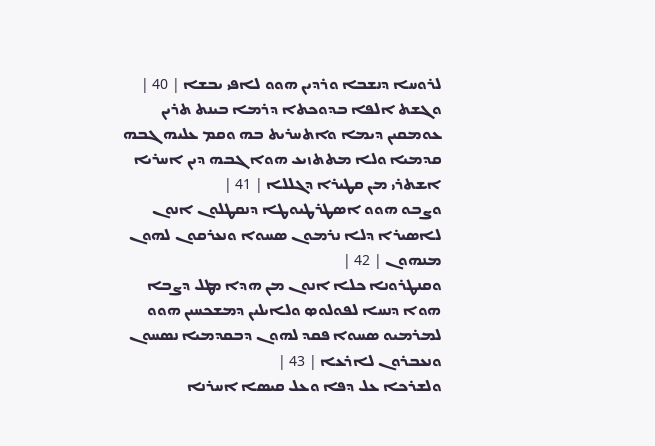ܠܪܘܚܐ ܕܢܫܒܐ ܘܪܕܝܢ ܗܘܘ ܠܐܦܝ ܝܒܫܐ | 40 |
ܘܓܫܬ ܐܠܦܐ ܒܕܘܟܬܐ ܕܪܡܐ ܒܝܢܬ ܬܪܝܢ ܥܘܡܩܝܢ ܕܝܡܐ ܘܐܬܚܪܝܬ ܒܗ ܘܩܡ ܥܠܝܗ ܓܒܗ ܩܕܡܝܐ ܘܠܐ ܡܬܬܙܝܥ ܗܘܐ ܓܒܗ ܕܝܢ ܐܚܪܝܐ ܐܫܬܪܝ ܡܢ ܩܛܝܪܐ ܕܓܠܠܐ | 41 |
ܘܨܒܘ ܗܘܘ ܐܤܛܪܛܝܘܛܐ ܕܢܩܛܠܘܢ ܐܢܘܢ ܠܐܤܝܪܐ ܕܠܐ ܢܪܡܘܢ ܤܚܘܐ ܘܢܥܪܩܘܢ ܠܗܘܢ ܡܢܗܘܢ | 42 |
ܘܩܢܛܪܘܢܐ ܟܠܐ ܐܢܘܢ ܡܢ ܗܕܐ ܡܛܠ ܕܨܒܐ ܗܘܐ ܕܢܚܐ ܠܦܘܠܘܤ ܘܠܐܝܠܝܢ ܕܡܫܟܚܝܢ ܗܘܘ ܠܡܪܡܝܘ ܤܚܘܐ ܦܩܕ ܠܗܘܢ ܕܒܩܕܡܝܐ ܢܤܚܘܢ ܘܢܥܒܪܘܢ ܠܐܪܥܐ | 43 |
ܘܠܫܪܟܐ ܥܠ ܕܦܐ ܘܥܠ ܩܝܤܐ ܐܚܪܢܐ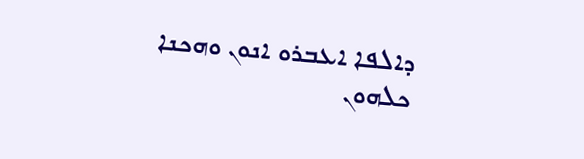ܕܐܠܦܐ ܐܥܒܪܘ ܐܢܘܢ ܘܗܟܢܐ ܟܠܗܘܢ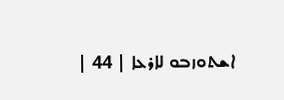ܐܫܬܘܙܒܘ ܠܐܪܥܐ | 44 |